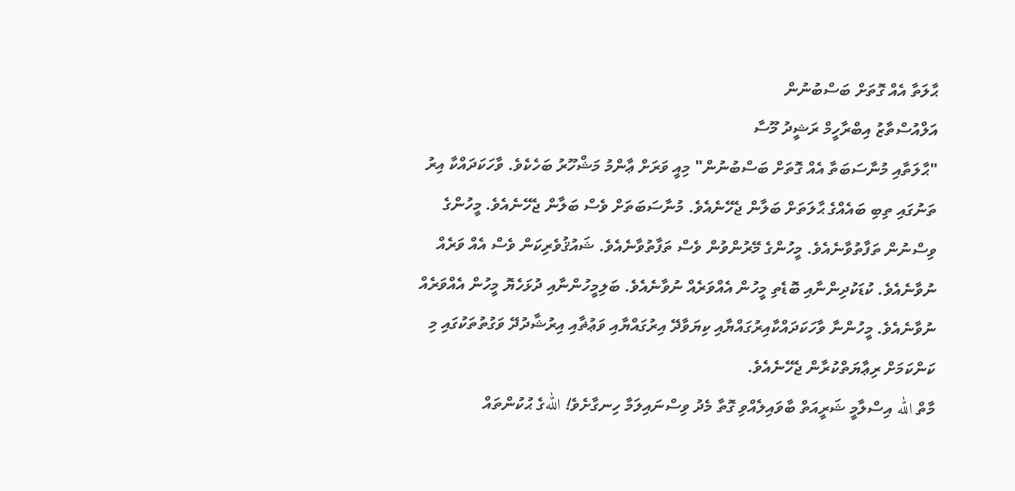ޙާލަތާ އެއް ގޮތަށް ބަސްބުނުން
އަލްއުސްތާޒު އިބްރާހީމް ރަޝީދު މޫސާ
"ޙާލަތާއި މުނާސަބަތާ އެއް ގޮތަށް ބަސްބުނުން" މިއީ ވަރަށް ޢާންމު މަޝްހޫރު ބަހެކެވެ. ވާހަކަދައްކާ އިރު ތަނުގައި ތިބި ބައެއްގެ ޙާލަތަށް ބަލާން ޖެހޭނެއެވެ. މުނާސަބަތަށް ވެސް ބަލާން ޖެހޭނެއެވެ. މީހުންގެ ވިސްނުން ތަފާތުވާނެއެވެ. މީހުންގެ މޭރުންވުން ވެސް ތަފާތުވާނެއެވެ. ޝައުޤުވެރިކަން ވެސް އެއް ވަރެއް ނުވާނެއެވެ. ކުޑަކުދިންނާއި ބޮޑެތި މީހުން އެއްވަރެއް ނުވާނެއެވެ. ބަލިމީހުންނާއި ދުޅަހެޔޮ މީހުން އެއްވަރެއް ނުވާނެއެވެ. މީހުންނާ ވާހަކަދައްކާއިރުގައްޔާއި ކިޔަވާދޭ އިރުގައްޔާއި ވަޢުޡާއި އިރުޝާދުދޭ ވަގުތުތަކުގައި މި ކަންކަމަށް ރިޢާޔަތްކުރާން ޖެހޭނެއެވެ.
މާތް الله އިސްލާމީ ޝަރީއަތް ބާވައިލެއްވި ގޮތާ މެދު ވިސްނައިލަމާ ހިނގާށެވެ! اللهގެ ޙުކުންތައް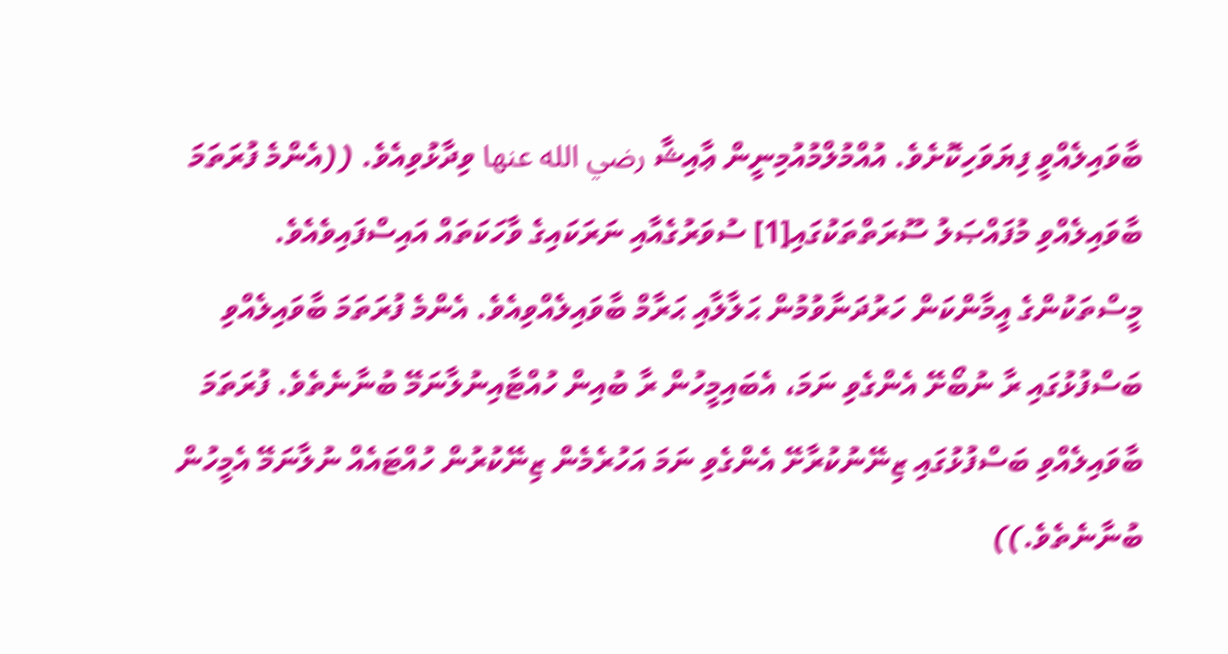ބާވައިލެއްވީ ފިޔަވަހިކޮށެވެ. އުއްމުލްމުއުމިނީން ޢާއިޝާ رضي الله عنها ވިދާޅުވިއެވެ. ((އެންމެ ފުރަތަމަ ބާވައިލެއްވި މުފައްޞަލު ސޫރަތްތަކުގައި[1] ސުވަރުގެއާއި ނަރަކައިގެ ވާހަކަތައް އައިސްފައިވެއެވެ. މީސްތަކުންގެ އީމާންކަން ހަރުދަނާވުމުން ޙަލާލާއި ޙަރާމް ބާވައިލެއްވިއެވެ. އެންމެ ފުރަތަމަ ބާވައިލެއްވި ބަސްފުޅުގައި ރާ ނުބޯށޭ އެންގެވި ނަމަ، އެބައިމީހުން ރާ ބުއިން ހުއްޓާއިނުލާނަމޭ ބުނާނެތެވެ. ފުރަތަމަ ބާވައިލެއްވި ބަސްފުޅުގައި ޒިނޭނުކުރާށޭ އެންގެވި ނަމަ އަހުރެމެން ޒިނޭކުރުން ހުއްޓައެއް ނުލާނަމޭ އެމީހުން ބުނާނެތެވެ.))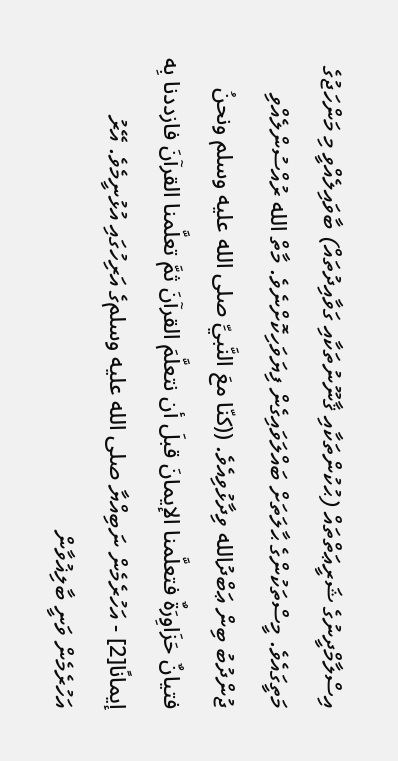އިސްލާމްދީނުގެ ޝަރީޢަތްތައް (ޙުކުންތަކާއި ޤާނޫނުތަކާއި ގަވާއިދުތައް) ބާވައިލެއްވީ މި މަންހަޖުގެ މަތީގައެވެ. މީސްތަކުންގެ ޙާލަތަށް ބައްލަވައިގެން ފިޔަވަހިކޮށްނެވެ. މާތް الله ރުއްސުންލެއްވި ޖުންދުބު ބިން ޢަބްދުالله ވިދާޅުވިއެވެ. ((كنّا معَ النَّبيِّ صلى الله عليه وسلم ونحنُ فتيانٌ حَزَاوِرَةٌ فتعلَّمنا الإيمانَ قبلَ أن نتعلَّمَ القرآنَ ثمَّ تعلَّمنا القرآنَ فازددنا بِه إيمانًا[2] - އަހުރެމެން ނަބިއްޔާ صلى الله عليه وسلمގެ އަރިހުގައި އުޅުނީމެވެ. އޭރު އަހުރެމެން ވަނީ ބާލިޣުވާން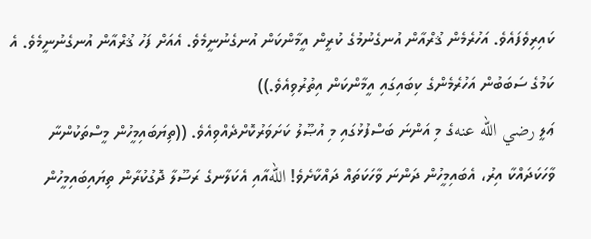ކައިރިވެފައެވެ. އަހުރެމެން ޤުރްއާން އުނގެނުމުގެ ކުރީން އީމާންކަން އުނގެނުނީމެވެ. އެއަށް ފަހު ޤުރްއާން އުނގެނުނީމެވެ. އެ ކަމުގެ ސަބަބުން އަހުރެމެންގެ ކިބައިގައި އީމާންކަން އިތުރުވިއެވެ.))
ޢަލީ رضي الله عنهގެ މި އަންނަ ބަސްފުޅުގައި މި އުޞޫލު ކަށަވަރުކޮށްދެއްވިއެވެ. ((ތިޔަބައިމީހުން މީސްތަކުންނާ ވާހަކަދައްކާ އިރު، އެބައިމީހުން ދަންނަ ވާހަކަތައް ދައްކާށެވެ! اللهއާއި އެކަލާނގެ ރަސޫލާ ދޮގުކުރާން ތިޔައިބައިމީހުން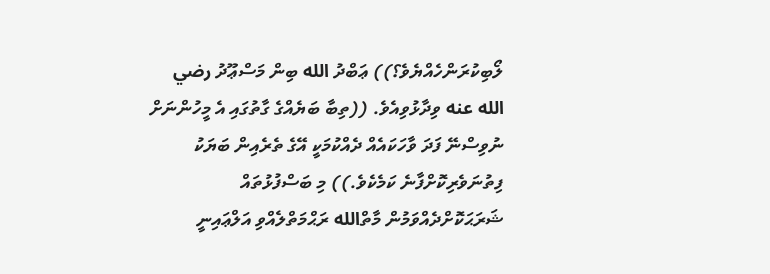ލޯބިކުރަންހެއްޔެވެ؟)) ޢަބްދު الله ބިން މަސްޢޫދު رضي الله عنه ވިދާޅުވިއެވެ. ((ތިބާ ބަޔެއްގެ ގާތުގައި އެ މީހުންނަށް ނުވިސްނޭ ފަދަ ވާހަކައެއް ދެއްކުމަކީ އޭގެ ތެރެއިން ބަޔަކު ފިތުނަވެރިކޮށްފާނެ ކަމެކެވެ.)) މި ބަސްފުޅުތައް ޝަރަޙަކޮށްދެއްވަމުން މާތްالله ރަޙްމަތްލެއްވި އަލްޢައިނީ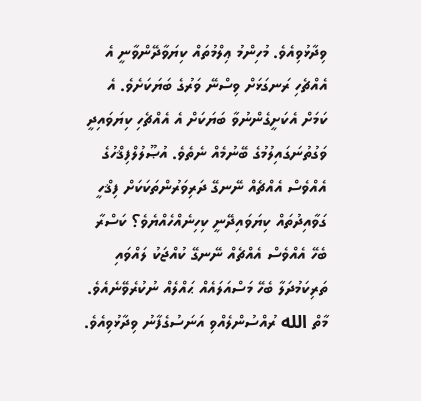ވިދާޅުވިއެވެ. މުހިންމު ޢިލްމުތައް ކިޔަވާދޭންވާނީ އެ އެއްޗެހި ރަނގަޅަށް ވިސްނޭ ވަރުގެ ބަޔަކަށެވެ. އެ ކަމަށް އެކަށީގެންނުވާ ބަޔަކަށް އެ އެއްޗެހި ކިޔަވައިދީ ވަގުތުނަގައިލުމުގެ ބޭނުމެއް ނެތެވެ. އުޞޫލުލްފިޤްހުގެ އެއްވެސް އެއްޗެއް ނޭނގޭ ދަރިވަރުންތަކަކަށް ފިޤްހީ ގަވާއިދުތައް ކިޔަވައިދޭނީ ކިހިނެއްހެއްޔެވެ؟ ކަސްރާ ބެހޭ އެއްވެސް އެއްޗެއް ނޭނގޭ ކުއްޖަކު ލައްވައި ތަރިކަމުދަލާ ބެހޭ މަސްއަލައެއް ޙައްލެއް ނުކުރެވޭނެއެވެ.
މާތް الله ރުއްސުންލެއްވި އަނަސުގެފާނު ވިދާޅުވިއެވެ.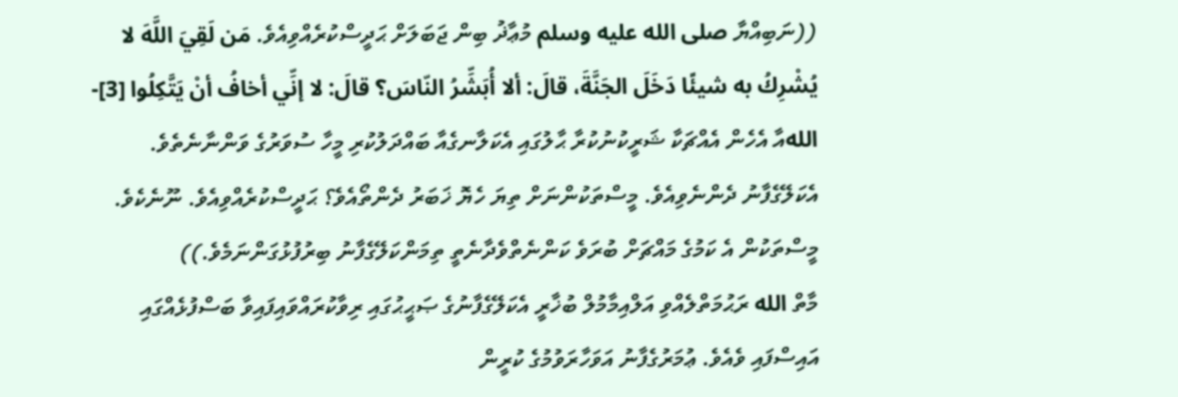((ނަބިއްޔާ صلى الله عليه وسلم މުޢާޛު ބިން ޖަބަލަށް ޙަދީސްކުރެއްވިއެވެ. مَن لَقِيَ اللَّهَ لا يُشْرِكُ به شيئًا دَخَلَ الجَنَّةَ، قالَ: ألا أُبَشِّرُ النّاسَ؟ قالَ: لا إنِّي أخافُ أنْ يَتَّكِلُوا [3]- اللهއާ އެހެން އެއްޗަކާ ޝަރީކުނުކުރާ ޙާލުގައި އެކަލާނގެއާ ބައްދަލުކުރި މީހާ ސުވަރުގެ ވަންނާނެތެވެ. އެކަލޭގެފާނު ދެންނެވިއެވެ. މީސްތަކުންނަށް ތިޔަ ހެޔޮ ޚަބަރު ދެންތޯއެވެ؟ ޙަދީސްކުރެއްވިއެވެ. ނޫނެކެވެ. މީސްތަކުން އެ ކަމުގެ މައްޗަށް ބުރަވެ ކަންނެތްވެދާނެތީ ތިމަންކަލޭގެފާނު ބިރުފުޅުގަންނަމެވެ.))
މާތް الله ރަޙުމަތްލެއްވި އަލްއިމާމުލް ބުޚާރީ އެކަލޭގެފާނުގެ ޞަޙީޙުގައި ރިވާކުރައްވައިފައިވާ ބަސްފުޅެއްގައި އައިސްފައި ވެއެވެ. ޢުމަރުގެފާނު އަވަހާރަވުމުގެ ކުރީން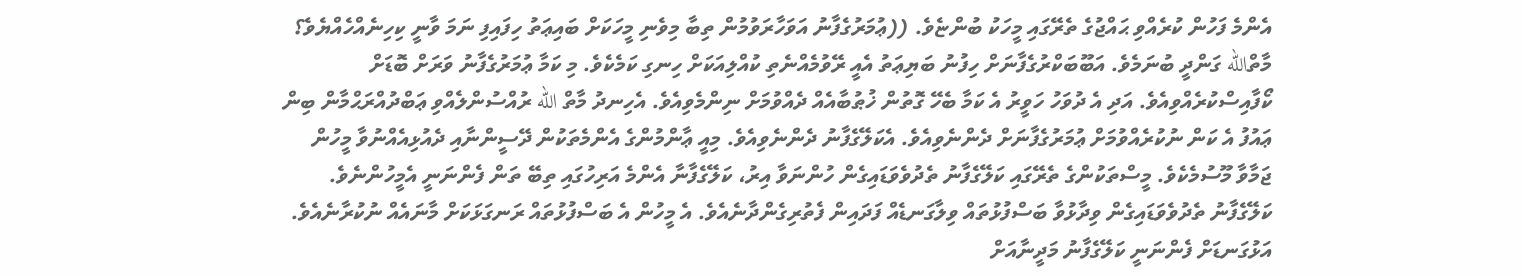އެންމެ ފަހުން ކުރެއްވި ޙައްޖުގެ ތެރޭގައި މީހަކު ބުންޏެވެ. ((ޢުމަރުގެފާނު އަވަހާރަވުމުން ތިބާ މިވެނި މީހަކަށް ބައިޢަތު ހިފައިފި ނަމަ ވާނީ ކިހިނެއްހެއްޔެވެ؟ މާތްالله ގަންދީ ބުނަމެވެ. އަބޫބަކްރުގެފާނަށް ހިފުނު ބަޔިޢަތު އެއީ ރޭވުމެއްނެތި ކުއްލިއަކަށް ހިނގި ކަމެކެވެ. މި ކަމާ ޢުމަރުގެފާނު ވަރަށް ބޮޑަށް ކޯފާއިސްކުރެއްވިއެވެ. އަދި އެ ދުވަހު ހަވީރު އެ ކަމާ ބެހޭ ގޮތުން ޚުޠުބާއެއް ދެއްވުމަށް ނިންމެވިއެވެ. އެހިނދު މާތް الله ރުއްސުންލެއްވި ޢަބްދުއްރަޙްމާން ބިން ޢައުފު އެ ކަން ނުކުރެއްވުމަށް ޢުމަރުގެފާނަށް ދެންނެވިއެވެ. އެކަލޭގެފާނު ދެންނެވިއެވެ. މިއީ ޢާންމުންގެ އެންމެތަކުން ދޭސީންނާއި ދެއުޅިއެއްނުވާ މީހުން ޖަމާވާ މޫސުމެކެވެ. މީސްތަކުންގެ ތެރޭގައި ކަލޭގެފާނު ތެދުވެވަޑައިގެން ހުންނަވާ އިރު، ކަލޭގެފާނާ އެންމެ އަރިހުގައި ތިބޭ ތަން ފެންނަނީ އެމީހުންނެވެ. ކަލޭގެފާނު ތެދުވެވަޑައިގެން ވިދާޅުވާ ބަސްފުޅުތައް ވިލާގަނޑެއް ފަދައިން ފެތުރިގެންދާނެއެވެ. އެ މީހުން އެ ބަސްފުޅުތައް ރަނގަޅަކަށް މާނައެއް ނުކުރާނެއެވެ. އަޅުގަނޑަށް ފެންނަނީ ކަލޭގެފާނު މަދީނާއަށް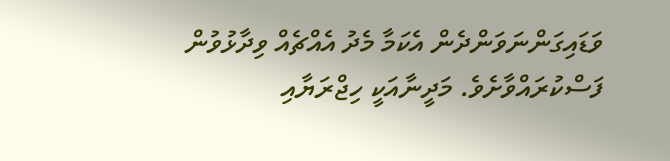ވަޑައިގަންނަވަންދެން އެކަމާ މެދު އެއްޗެއް ވިދާޅުވުން ފަސްކުރައްވާށެވެ. މަދީނާއަކީ ހިޖްރަޔާއި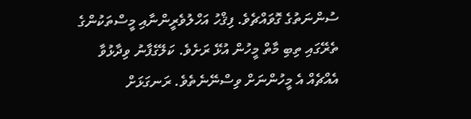ސުންނަތުގެ ގޮވައްޗެވެ. ފިޤްހު އަހްލުވެރީންނާއި މީސްތަކުންގެ ތެރޭގައި ތިބި މާތް މީހުން އުޅޭ ރަށެވެ. ކަލޭގެފާނު ވިދާޅުވާ އެއްޗެއް އެ މީހުންނަށް ވިސްނޭނެތެވެ. ރަނގަޅަށް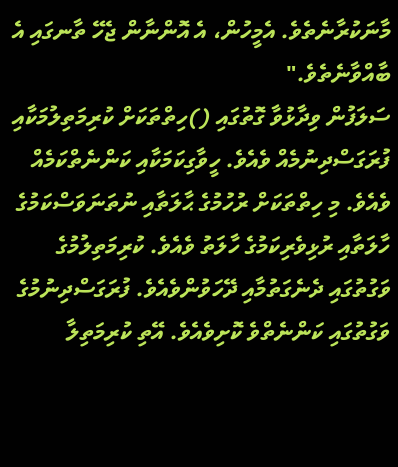މާނަކުރާނެތެވެ. އެމީހުން، އެ އޮންނާން ޖެހޭ ތާނގައި އެ ބާއްވާނެތެވެ."
ސަލަފުން ވިދާޅުވާ ގޮތުގައި ()ހިތްތަކަށް ކުރިމަތިލުމަކާއި ފުރަގަސްދިނުމެއް ވެއެވެ. ހީވާގިކަމަކާއި ކަންނެތްކަމެއް ވެއެވެ. މި ހިތްތަކަށް ރުހުމުގެ ޙާލަތާއި ނުތަނަވަސްކަމުގެ ހާލަތާއި ރުޅިވެރިކަމުގެ ހާލަތު ވެއެވެ. ކުރިމަތިލުމުގެ ވަގުތުގައި ދެނެގަތުމާއި ދޭހަވުންވެއެވެ. ފުރަގަސްދިނުމުގެ ވަގުތުގައި ކަންނެތްވެ ކޮށިވެއެވެ. އޭތި ކުރިމަތިލާ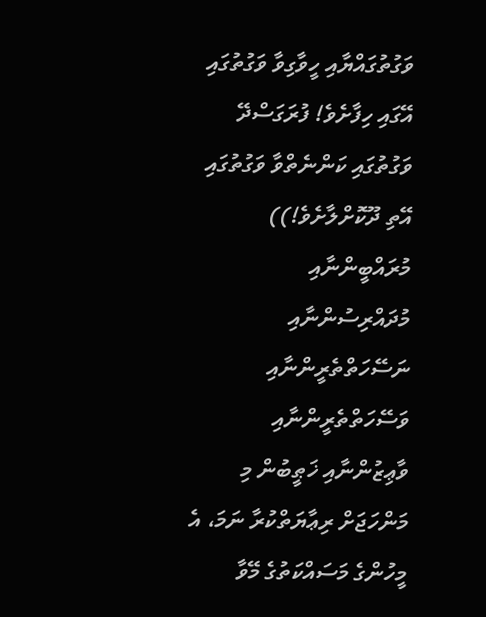ވަގުތުގައްޔާއި ހީވާގިވާ ވަގުތުގައި އޭގައި ހިފާށެވެ! ފުރަގަސްދޭ ވަގުތުގައި ކަންނެތްވާ ވަގުތުގައި އޭތި ދޫކޮށްލާށެވެ!))
މުރައްބީންނާއި މުދައްރިސުންނާއި ނަސޭހަތްތެރީންނާއި ވަސޭހަތްތެރީންނާއި ވާޢިޒުންނާއި ޚަޠީބުން މި މަންހަޖަށް ރިޢާޔަތްކުރާ ނަމަ، އެ މީހުންގެ މަސައްކަތުގެ މޭވާ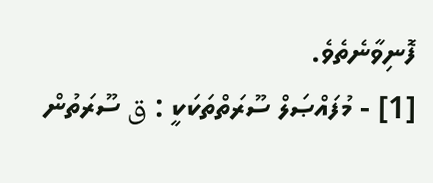ފޮނިވާނެތެވެ.
[1] - މުފައްޞަލް ސޫރަތްތަކަކީ : ق ސޫރަތުން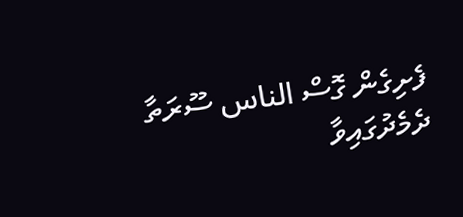ފެށިގެން ގޮސް الناس ސޫރަތާ ދެމެދުގައިވާ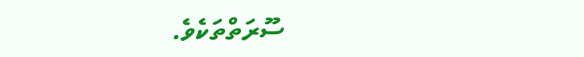ސޫރަތްތަކެވެ.